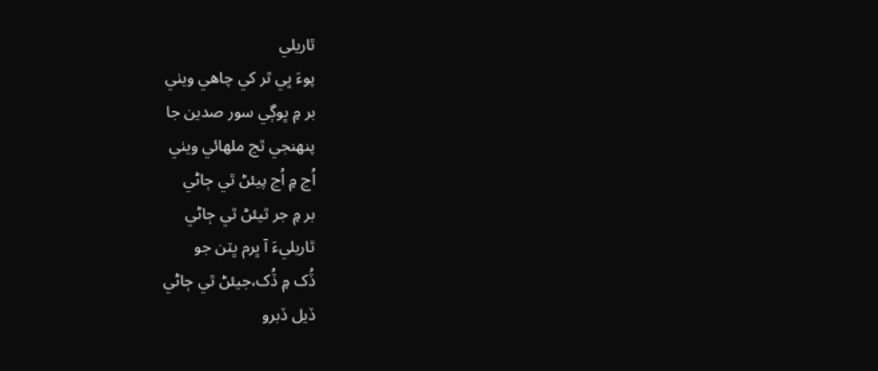ٿاريلي
پوءَ ڀي ٿر کي چاهي ويٺي
بر ۾ ڀوڳي سور صدين جا
پنهنجي ٿڃ ملهائي ويٺي
اُڃ ۾ اُڃ پيئڻ ٿي ڄاڻي
بر ۾ جر ٿيئڻ ٿي ڄاڻي
ٿاريليءَ آ ڀرم ڀٽن جو
ڏُک ۾ ڏُک،جيئڻ ٿي ڄاڻي
ڏيل ڏبرو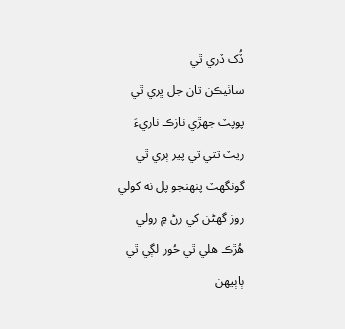ڏُک ڏري ٿي
ساٺيڪن تان جل ڀري ٿي
پوپٽ جهڙي نازڪ ناريءَ
ريٽ تتي تي پير ٻري ٿي
گونگهٽ پنهنجو پل نه کولي
روز گهڻن کي رڻ ۾ رولي
هُڙڪ هلي ٿي حُور لڳي ٿي
ٻاٻيهن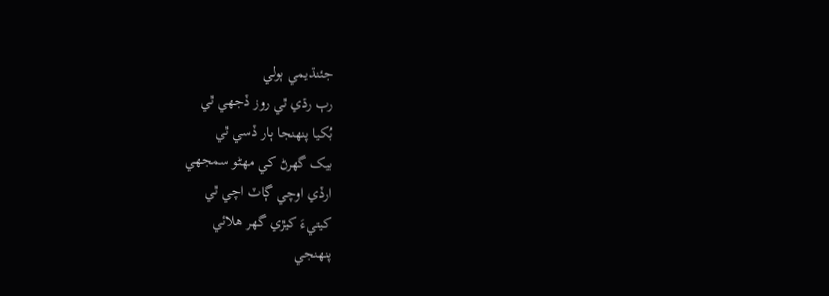جئنڌيمي ٻولي
رٻ رڌي ٿي روز ڏجهي ٿي
بُکيا پنهنجا ٻار ڏسي ٿي
بيک گهرڻ کي مهڻو سمجهي
ارڏي اوچي ڳاٽ اچي ٿي
کيتيءَ کيڙي گهر هلائي
پنهنجي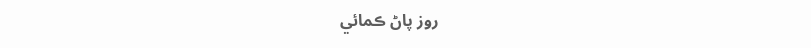روز پاڻ ڪمائي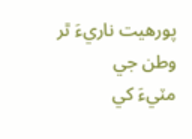پورهيت ناريءَ ٿر وطن جي
مٽيءَ کي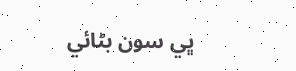ڀي سون بڻائي